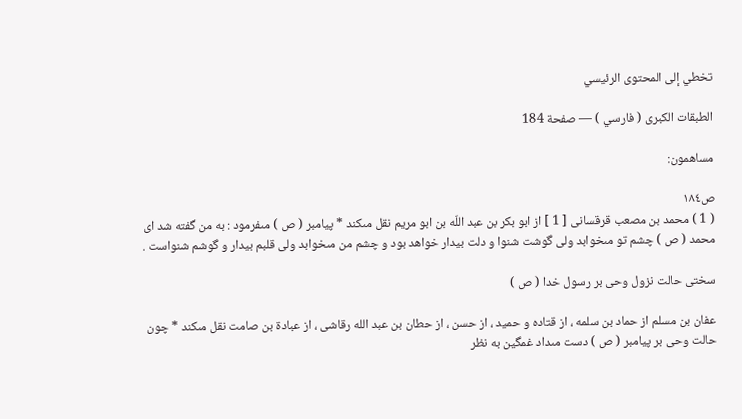تخطي إلى المحتوى الرئيسي

الطبقات الكبرى ( فارسي ) — صفحة 184

مساهمون:

ص١٨٤
( 1 ) محمد بن مصعب قرقسانى [ 1 ] از ابو بكر بن عبد اللّه بن ابو مريم نقل مىكند * پيامبر ( ص ) مىفرمود : به من گفته شد اى محمد ( ص ) چشم تو مىخوابد ولى گوشت شنوا و دلت بيدار خواهد بود و چشم من مىخوابد ولى قلبم بيدار و گوشم شنواست .

سختى حالت نزول وحى بر رسول خدا ( ص )

عفان بن مسلم از حماد بن سلمه ، از قتاده و حميد ، از حسن ، از حطان بن عبد الله رقاشى ، از عبادة بن صامت نقل مىكند * چون حالت وحى بر پيامبر ( ص ) دست مىداد غمگين به نظر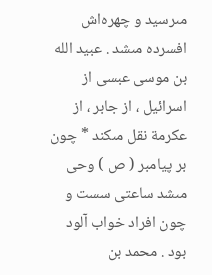مىرسيد و چهره‌اش افسرده مىشد . عبيد الله بن موسى عبسى از اسرائيل ، از جابر ، از عكرمة نقل مىكند * چون بر پيامبر ( ص ) وحى مىشد ساعتى سست و چون افراد خواب آلود بود . محمد بن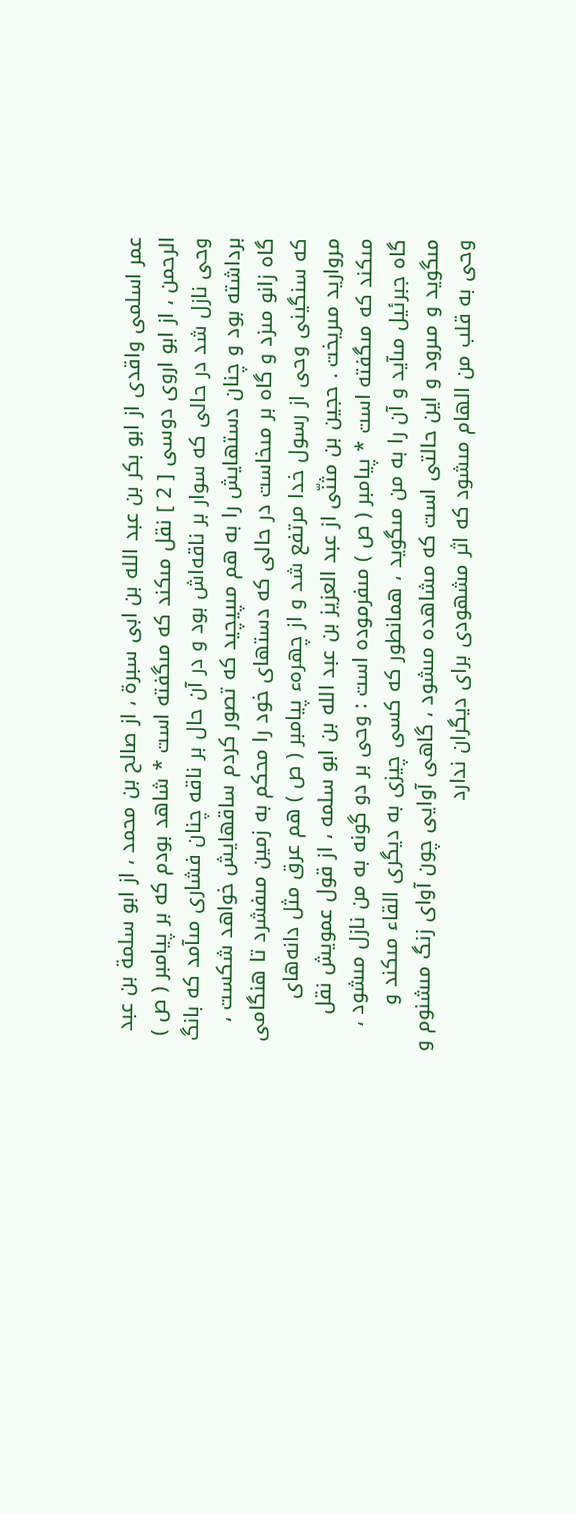عمر اسلمى واقدى از ابو بكر بن عبد الله بن ابى سبرة ، از صالح بن محمد ، از ابو سلمة بن عبد الرحمن ، از ابو اروى دوسى [ 2 ] نقل مىكند كه مىگفته است * شاهد بودم كه بر پيامبر ( ص ) وحى نازل شد در حالى كه سوار بر ناقه‌اش بود و در آن حال بر ناقه چنان فشارى مىآمد كه بانگ برداشته بود و چنان دستهايش را به هم مىپيچيد كه تصور كردم ساقهايش خواهد شكست ، گاه زانو مىزد و گاه بر مىخاست در حالى كه دستهاى خود را محكم به زمين مىفشرد تا هنگامى كه سنگينى وحى از رسول خدا مرتفع شد و از چهرهء پيامبر ( ص ) هم عرق مثل دانه‌هاى مرواريد مىريخت . حجين بن مثنّى از عبد العزيز بن عبد الله بن ابو سلمه ، از قول عمويش نقل مىكند كه مىگفته است * پيامبر ( ص ) مىفرموده است : وحى بر دو گونه به من نازل مىشود ، گاه جبرئيل مىآيد و آن را به من مىگويد ، همانطور كه كسى چيزى به ديگرى القاء مىكند و مىگويد و مىرود و اين حالتى است كه مشاهده مىشود ، گاهى آوايى چون آواى زنگ مىشنوم و وحى به قلب من الهام مىشود كه اثر مشهودى براى ديگران ندارد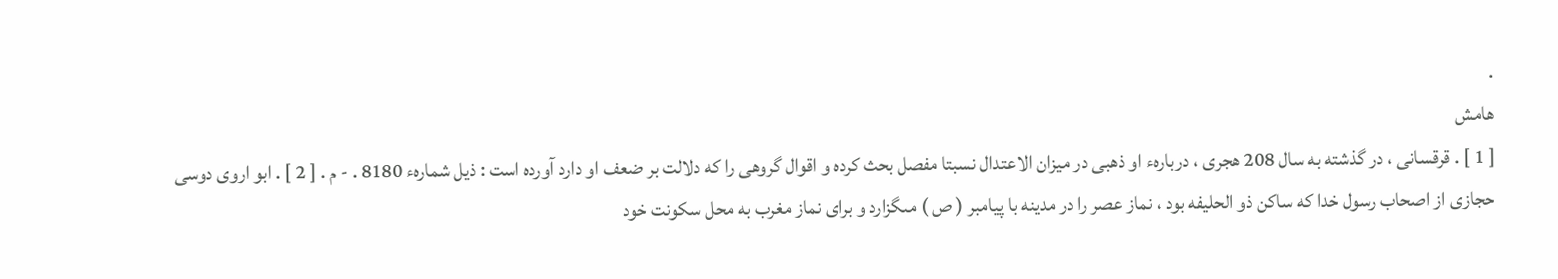.
هامش
[ 1 ] . قرقسانى ، در گذشته به سال 208 هجرى ، دربارهء او ذهبى در ميزان الاعتدال نسبتا مفصل بحث كرده و اقوال گروهى را كه دلالت بر ضعف او دارد آورده است : ذيل شمارهء 8180 . - م . [ 2 ] . ابو اروى دوسى حجازى از اصحاب رسول خدا كه ساكن ذو الحليفه بود ، نماز عصر را در مدينه با پيامبر ( ص ) مىگزارد و براى نماز مغرب به محل سكونت خود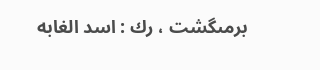برمىگشت ، رك : اسد الغابه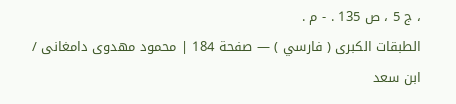، ج 5 ، ص 135 . - م .
الطبقات الكبرى ( فارسي ) — صفحة 184 | محمود مهدوى دامغانى / ابن سعد